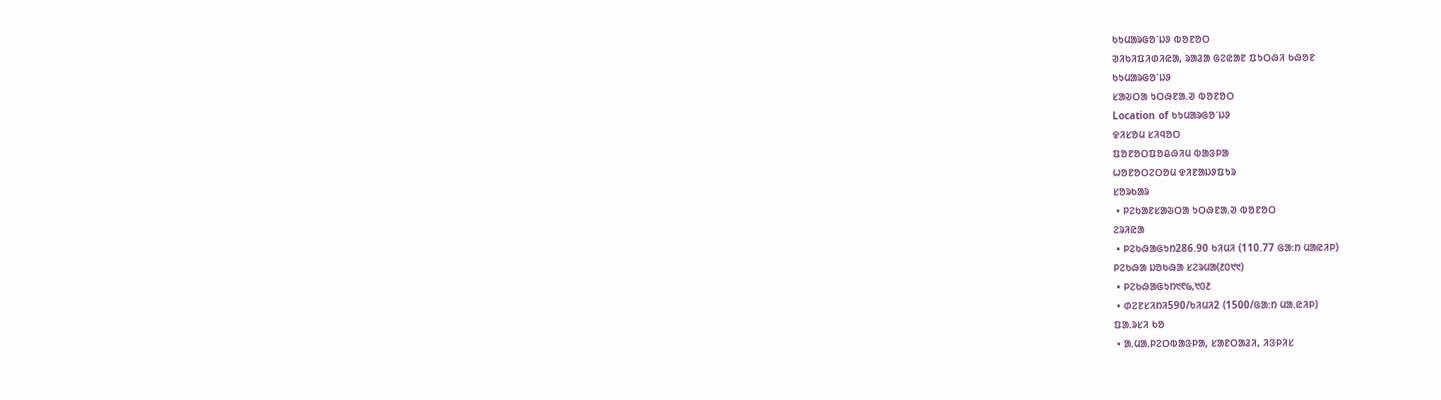ᱠᱩᱢᱟᱨᱜᱚᱸᱡᱽ ᱵᱚᱱᱚᱛ
ᱣᱤᱠᱤᱯᱤᱰᱤᱭᱟ, ᱨᱟᱲᱟ ᱜᱮᱭᱟᱱ ᱯᱩᱛᱷᱤ ᱠᱷᱚᱱ
ᱠᱩᱢᱟᱨᱜᱚᱸᱡᱽ
ᱥᱟᱶᱛᱟ ᱩᱛᱷᱱᱟᱹᱣ ᱵᱚᱱᱚᱛ
Location of ᱠᱩᱢᱟᱨᱜᱚᱸᱡᱽ
ᱫᱤᱥᱚᱢ ᱥᱤᱧᱚᱛ
ᱯᱚᱱᱚᱛᱯᱚᱪᱷᱤᱢ ᱵᱟᱝᱞᱟ
ᱦᱚᱱᱚᱛᱮᱛᱚᱢ ᱫᱤᱱᱟᱡᱽᱯᱩᱨ
ᱥᱚᱨᱠᱟᱨ
 • ᱞᱮᱠᱟᱱᱥᱟᱶᱛᱟ ᱩᱛᱷᱱᱟᱹᱣ ᱵᱚᱱᱚᱛ
ᱮᱨᱤᱭᱟ
 • ᱞᱮᱠᱷᱟᱜᱩᱴ286.90 ᱠᱤᱢᱤ (110.77 ᱜᱟᱺᱴ ᱢᱟᱭᱤᱞ)
ᱞᱮᱠᱷᱟ ᱡᱚᱠᱷᱟ ᱥᱮᱨᱢᱟ(᱒᱐᱑᱑)
 • ᱞᱮᱠᱷᱟᱜᱩᱴ᱑᱖᱙,᱑᱐᱒
 • ᱰᱮᱱᱥᱤᱴᱤ590/ᱠᱤᱢᱤ2 (1500/ᱜᱟᱺᱴ ᱢᱟᱹᱭᱤᱞ)
ᱯᱟᱹᱨᱥᱤ ᱠᱚ
 • ᱟᱹᱢᱟᱹᱞᱮᱛᱵᱟᱝᱞᱟ, ᱥᱟᱱᱛᱟᱲᱤ, ᱤᱝᱞᱤᱥ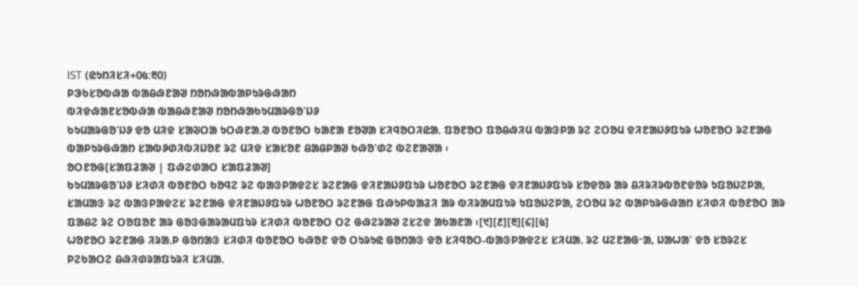IST (ᱭᱩᱴᱤᱥᱤ+᱐᱕:᱓᱐)
ᱞᱳᱠᱥᱚᱵᱷᱟ ᱵᱟᱪᱷᱱᱟᱣ ᱴᱚᱴᱷᱟᱵᱟᱞᱩᱨᱜᱷᱟᱴ
ᱵᱤᱫᱷᱟᱱᱥᱚᱵᱷᱟ ᱵᱟᱪᱷᱱᱟᱣ ᱴᱚᱴᱷᱟᱠᱩᱢᱟᱨᱜᱚᱸᱡᱽ
ᱠᱩᱢᱟᱨᱜᱚᱸᱡᱽ ᱫᱚ ᱢᱤᱫ ᱥᱟᱶᱛᱟ ᱩᱛᱷᱱᱟᱹᱣ ᱵᱚᱱᱚᱛ ᱠᱟᱱᱟ ᱱᱚᱣᱟ ᱥᱤᱧᱚᱛᱤᱭᱟᱹ ᱯᱚᱱᱚᱛ ᱯᱚᱪᱷᱤᱢ ᱵᱟᱝᱞᱟ ᱨᱮ ᱮᱛᱚᱢ ᱫᱤᱱᱟᱡᱽᱯᱩᱨ ᱦᱚᱱᱚᱛ ᱨᱮᱱᱟᱜ ᱵᱟᱞᱩᱨᱜᱷᱟᱴ ᱥᱟᱵᱽᱰᱤᱵᱤᱡᱚᱱ ᱨᱮ ᱢᱤᱫ ᱥᱟᱥᱚᱱ ᱪᱟᱪᱞᱟᱣ ᱠᱷᱚᱸᱰᱮ ᱵᱮᱱᱟᱣᱟ ᱾
ᱚᱛᱱᱚᱜ[ᱥᱟᱯᱲᱟᱣ | ᱯᱷᱮᱰᱟᱛ ᱥᱟᱯᱲᱟᱣ]
ᱠᱩᱢᱟᱨᱜᱚᱸᱡᱽ ᱥᱤᱰᱤ ᱵᱚᱱᱚᱛ ᱠᱚᱧᱮ ᱨᱮ ᱵᱟᱝᱞᱟᱫᱮᱥ ᱨᱮᱱᱟᱜ ᱫᱤᱱᱟᱡᱽᱯᱩᱨ ᱦᱚᱱᱚᱛ ᱨᱮᱱᱟᱜ ᱫᱤᱱᱟᱡᱽᱯᱩᱨ ᱥᱚᱫᱚᱨ ᱟᱨ ᱪᱤᱨᱤᱨᱵᱚᱱᱫᱚᱨ ᱩᱯᱚᱡᱮᱞᱟ, ᱥᱟᱢᱟᱝ ᱨᱮ ᱵᱟᱝᱞᱟᱫᱮᱥ ᱨᱮᱱᱟᱜ ᱫᱤᱱᱟᱡᱽᱯᱩᱨ ᱦᱚᱱᱚᱛ ᱨᱮᱱᱟᱜ ᱯᱷᱩᱞᱵᱟᱲᱤ ᱟᱨ ᱵᱤᱨᱟᱢᱯᱩᱨ ᱩᱯᱚᱡᱮᱞᱟ, ᱮᱛᱚᱢ ᱨᱮ ᱵᱟᱞᱩᱨᱜᱷᱟᱴ ᱥᱤᱰᱤ ᱵᱚᱱᱚᱛ ᱟᱨ ᱯᱟᱪᱮ ᱨᱮ ᱛᱚᱯᱚᱱ ᱟᱨ ᱜᱚᱝᱜᱟᱨᱟᱢᱯᱩᱨ ᱥᱤᱰᱤ ᱵᱚᱱᱚᱛ ᱛᱮ ᱜᱷᱮᱨᱟᱣ ᱮᱥᱮᱫ ᱟᱠᱟᱱᱟ ᱾[᱑][᱒][᱓][᱔][᱕]
ᱦᱚᱱᱚᱛ ᱨᱮᱱᱟᱜ ᱤᱨᱟᱹᱞ ᱜᱚᱴᱟᱝ ᱥᱤᱰᱤ ᱵᱚᱱᱚᱛ ᱠᱷᱚᱱ ᱫᱚ ᱛᱩᱨᱩᱭ ᱜᱚᱴᱟᱝ ᱫᱚ ᱥᱤᱧᱚᱛ-ᱵᱟᱝᱞᱟᱫᱮᱥ ᱥᱤᱢᱟᱹ ᱨᱮ ᱢᱮᱱᱟᱜᱼᱟ, ᱡᱟᱦᱟᱸ ᱫᱚ ᱥᱚᱨᱮᱥ ᱞᱮᱠᱟᱛᱮ ᱪᱷᱤᱰᱨᱟᱯᱩᱨᱤ ᱥᱤᱢᱟᱹ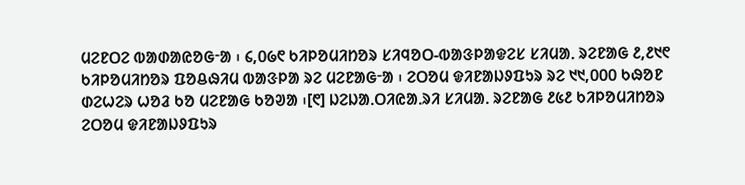ᱢᱮᱱᱛᱮ ᱵᱟᱰᱟᱭᱚᱜᱼᱟ ᱾ ᱔,᱐᱙᱖ ᱠᱤᱞᱚᱢᱤᱴᱚᱨ ᱥᱤᱧᱚᱛ-ᱵᱟᱝᱞᱟᱫᱮᱥ ᱥᱤᱢᱟᱹ ᱨᱮᱱᱟᱜ ᱒,᱒᱑᱖ ᱠᱤᱞᱚᱢᱤᱴᱚᱨ ᱯᱚᱪᱷᱤᱢ ᱵᱟᱝᱞᱟ ᱨᱮ ᱢᱮᱱᱟᱜᱼᱟ ᱾ ᱮᱛᱚᱢ ᱫᱤᱱᱟᱡᱽᱯᱩᱨ ᱨᱮ ᱑᱑,᱐᱐᱐ ᱠᱷᱚᱱ ᱰᱮᱦᱮᱨ ᱦᱚᱲ ᱠᱚ ᱢᱮᱱᱟᱜ ᱠᱚᱣᱟ ᱾[᱖] ᱡᱮᱡᱟᱹᱛᱤᱭᱟᱹᱨᱤ ᱥᱤᱢᱟᱹ ᱨᱮᱱᱟᱜ ᱒᱕᱒ ᱠᱤᱞᱚᱢᱤᱴᱚᱨ ᱮᱛᱚᱢ ᱫᱤᱱᱟᱡᱽᱯᱩᱨ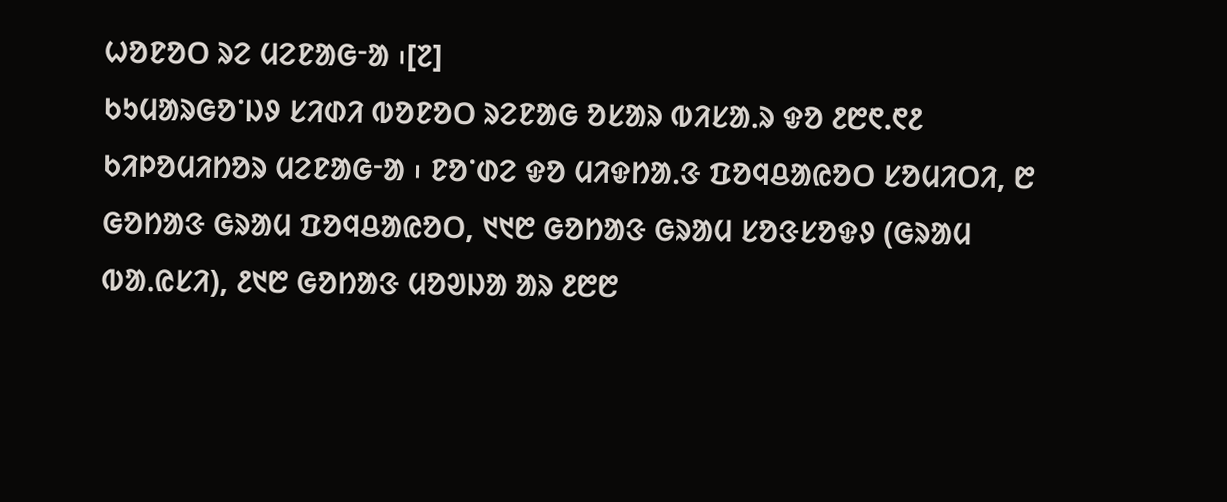ᱦᱚᱱᱚᱛ ᱨᱮ ᱢᱮᱱᱟᱜᱼᱟ ᱾[᱗]
ᱠᱩᱢᱟᱨᱜᱚᱸᱡᱽ ᱥᱤᱰᱤ ᱵᱚᱱᱚᱛ ᱨᱮᱱᱟᱜ ᱚᱥᱟᱨ ᱵᱤᱥᱟᱹᱨ ᱫᱚ ᱒᱘᱖.᱖᱒ ᱠᱤᱞᱚᱢᱤᱴᱚᱨ ᱢᱮᱱᱟᱜᱼᱟ ᱾ ᱱᱚᱸᱰᱮ ᱫᱚ ᱢᱤᱫᱴᱟᱹᱝ ᱯᱚᱧᱪᱟᱭᱚᱛ ᱥᱚᱢᱤᱛᱤ, ᱘ ᱜᱚᱴᱟᱝ ᱜᱨᱟᱢ ᱯᱚᱧᱪᱟᱭᱚᱛ, ᱑᱑᱘ ᱜᱚᱴᱟᱝ ᱜᱨᱟᱢ ᱥᱚᱝᱥᱚᱫᱽ (ᱜᱨᱟᱢ ᱵᱟᱹᱭᱥᱤ), ᱒᱑᱘ ᱜᱚᱴᱟᱝ ᱢᱚᱣᱡᱟ ᱟᱨ ᱒᱘᱘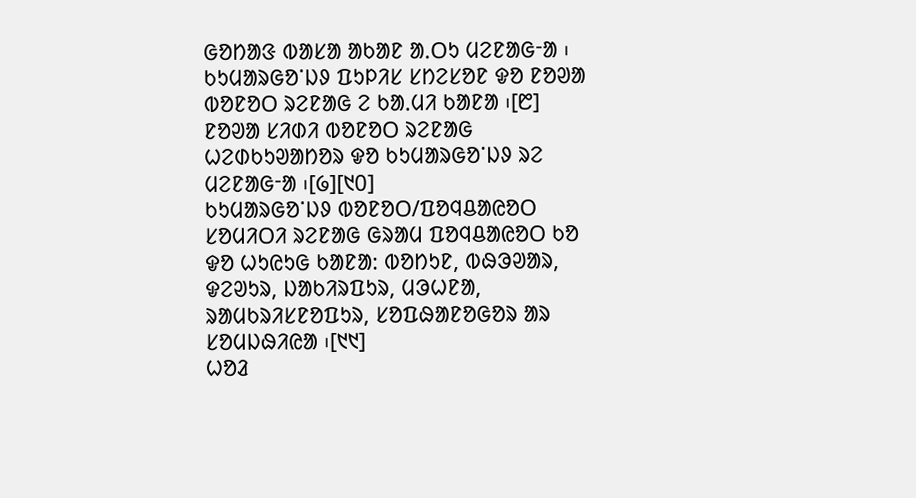ᱜᱚᱴᱟᱝ ᱵᱟᱥᱟ ᱟᱠᱟᱱ ᱟᱹᱛᱩ ᱢᱮᱱᱟᱜᱼᱟ ᱾ ᱠᱩᱢᱟᱨᱜᱚᱸᱡᱽ ᱯᱩᱞᱤᱥ ᱥᱴᱮᱥᱚᱱ ᱫᱚ ᱱᱚᱣᱟ ᱵᱚᱱᱚᱛ ᱨᱮᱱᱟᱜ ᱮ ᱠᱟᱹᱢᱤ ᱠᱟᱱᱟ ᱾[᱘] ᱱᱚᱣᱟ ᱥᱤᱰᱤ ᱵᱚᱱᱚᱛ ᱨᱮᱱᱟᱜ ᱦᱮᱰᱠᱩᱣᱟᱴᱚᱨ ᱫᱚ ᱠᱩᱢᱟᱨᱜᱚᱸᱡᱽ ᱨᱮ ᱢᱮᱱᱟᱜᱼᱟ ᱾[᱙][᱑᱐]
ᱠᱩᱢᱟᱨᱜᱚᱸᱡᱽ ᱵᱚᱱᱚᱛ/ᱯᱚᱧᱪᱟᱭᱚᱛ ᱥᱚᱢᱤᱛᱤ ᱨᱮᱱᱟᱜ ᱜᱨᱟᱢ ᱯᱚᱧᱪᱟᱭᱚᱛ ᱠᱚ ᱫᱚ ᱦᱩᱭᱩᱜ ᱠᱟᱱᱟ: ᱵᱚᱴᱩᱱ, ᱵᱷᱳᱣᱟᱨ, ᱫᱮᱣᱩᱨ, ᱡᱟᱠᱤᱨᱯᱩᱨ, ᱢᱳᱦᱱᱟ, ᱨᱟᱢᱠᱨᱤᱥᱱᱚᱯᱩᱨ, ᱥᱚᱯᱷᱟᱱᱚᱜᱚᱨ ᱟᱨ ᱥᱚᱢᱡᱷᱤᱭᱟ ᱾[᱑᱑]
ᱦᱚᱲ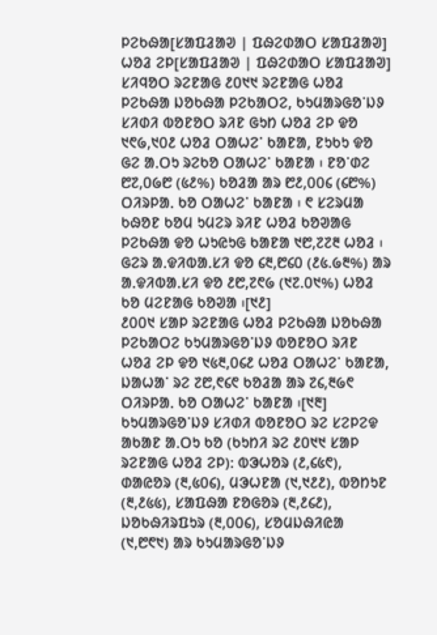ᱞᱮᱠᱷᱟ[ᱥᱟᱯᱲᱟᱣ | ᱯᱷᱮᱰᱟᱛ ᱥᱟᱯᱲᱟᱣ]
ᱦᱚᱲ ᱮᱞ[ᱥᱟᱯᱲᱟᱣ | ᱯᱷᱮᱰᱟᱛ ᱥᱟᱯᱲᱟᱣ]
ᱥᱤᱧᱚᱛ ᱨᱮᱱᱟᱜ ᱒᱐᱑᱑ ᱨᱮᱱᱟᱜ ᱦᱚᱲ ᱞᱮᱠᱷᱟ ᱡᱚᱠᱷᱟ ᱞᱮᱠᱟᱛᱮ, ᱠᱩᱢᱟᱨᱜᱚᱸᱡᱽ ᱥᱤᱰᱤ ᱵᱚᱱᱚᱛ ᱨᱤᱱ ᱜᱩᱴ ᱦᱚᱲ ᱮᱞ ᱫᱚ ᱑᱖᱙,᱑᱐᱒ ᱦᱚᱲ ᱛᱟᱦᱮᱸ ᱠᱟᱱᱟ, ᱱᱩᱠᱩ ᱫᱚ ᱜᱮ ᱟᱹᱛᱩ ᱨᱮᱠᱚ ᱛᱟᱦᱮᱸ ᱠᱟᱱᱟ ᱾ ᱱᱚᱸᱰᱮ ᱘᱗,᱐᱙᱘ (᱕᱒%) ᱠᱚᱲᱟ ᱟᱨ ᱘᱒,᱐᱐᱔ (᱔᱘%) ᱛᱤᱨᱞᱟᱹ ᱠᱚ ᱛᱟᱦᱮᱸ ᱠᱟᱱᱟ ᱾ ᱖ ᱥᱮᱨᱢᱟ ᱠᱷᱚᱱ ᱠᱚᱢ ᱩᱢᱮᱨ ᱨᱤᱱ ᱦᱚᱲ ᱠᱚᱣᱟᱜ ᱞᱮᱠᱷᱟ ᱫᱚ ᱦᱩᱭᱩᱜ ᱠᱟᱱᱟ ᱑᱘,᱗᱗᱓ ᱦᱚᱲ ᱾ ᱜᱮᱨ ᱟᱹᱫᱤᱵᱟᱹᱥᱤ ᱫᱚ ᱔᱓,᱘᱔᱐ (᱒᱕.᱙᱓%) ᱟᱨ ᱟᱹᱫᱤᱵᱟᱹᱥᱤ ᱫᱚ ᱒᱘,᱗᱖᱙ (᱑᱗.᱐᱑%) ᱦᱚᱲ ᱠᱚ ᱢᱮᱱᱟᱜ ᱠᱚᱣᱟ ᱾[᱑᱒]
᱒᱐᱐᱑ ᱥᱟᱞ ᱨᱮᱱᱟᱜ ᱦᱚᱲ ᱞᱮᱠᱷᱟ ᱡᱚᱠᱷᱟ ᱞᱮᱠᱟᱛᱮ ᱠᱩᱢᱟᱨᱜᱚᱸᱡᱽ ᱵᱚᱱᱚᱛ ᱨᱤᱱ ᱦᱚᱲ ᱮᱞ ᱫᱚ ᱑᱕᱓,᱐᱔᱒ ᱦᱚᱲ ᱛᱟᱦᱮᱸ ᱠᱟᱱᱟ, ᱡᱟᱦᱟᱸ ᱨᱮ ᱗᱘,᱖᱔᱖ ᱠᱚᱲᱟ ᱟᱨ ᱗᱔,᱓᱙᱖ ᱛᱤᱨᱞᱟᱹ ᱠᱚ ᱛᱟᱦᱮᱸ ᱠᱟᱱᱟ ᱾[᱑᱓]
ᱠᱩᱢᱟᱨᱜᱚᱸᱡᱽ ᱥᱤᱰᱤ ᱵᱚᱱᱚᱛ ᱨᱮ ᱥᱮᱞᱮᱫ ᱟᱠᱟᱱ ᱟᱹᱛᱩ ᱠᱚ (ᱠᱩᱴᱤ ᱨᱮ ᱒᱐᱑᱑ ᱥᱟᱞ ᱨᱮᱱᱟᱜ ᱦᱚᱲ ᱮᱞ): ᱵᱳᱦᱚᱨ (᱒,᱔᱕᱖), ᱰᱟᱭᱚᱨ (᱓,᱕᱐᱔), ᱢᱳᱦᱱᱟ (᱑,᱑᱒᱒), ᱵᱚᱴᱩᱱ (᱓,᱒᱕᱕), ᱥᱟᱯᱷᱟ ᱱᱚᱜᱚᱨ (᱓,᱒᱔᱒), ᱡᱚᱠᱷᱤᱨᱯᱩᱨ (᱓,᱐᱐᱔), ᱥᱚᱢᱡᱷᱤᱭᱟ (᱑,᱘᱖᱑) ᱟᱨ ᱠᱩᱢᱟᱨᱜᱚᱸᱡᱽ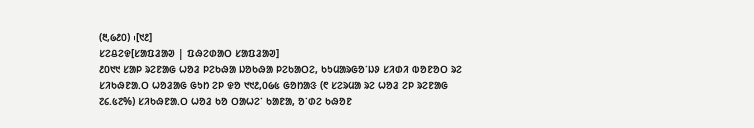(᱓,᱙᱒᱐) ᱾[᱑᱒]
ᱥᱮᱪᱮᱫ[ᱥᱟᱯᱲᱟᱣ | ᱯᱷᱮᱰᱟᱛ ᱥᱟᱯᱲᱟᱣ]
᱒᱐᱑᱑ ᱥᱟᱞ ᱨᱮᱱᱟᱜ ᱦᱚᱲ ᱞᱮᱠᱷᱟ ᱡᱚᱠᱷᱟ ᱞᱮᱠᱟᱛᱮ, ᱠᱩᱢᱟᱨᱜᱚᱸᱡᱽ ᱥᱤᱰᱤ ᱵᱚᱱᱚᱛ ᱨᱮ ᱥᱤᱠᱷᱱᱟᱹᱛ ᱦᱚᱲᱟᱜ ᱜᱩᱴ ᱮᱞ ᱫᱚ ᱑᱑᱒,᱐᱙᱕ ᱜᱚᱴᱟᱝ (᱖ ᱥᱮᱨᱢᱟ ᱨᱮ ᱦᱚᱲ ᱮᱞ ᱨᱮᱱᱟᱜ ᱗᱔.᱕᱗%) ᱥᱤᱠᱷᱱᱟᱹᱛ ᱦᱚᱲ ᱠᱚ ᱛᱟᱦᱮᱸ ᱠᱟᱱᱟ, ᱚᱸᱰᱮ ᱠᱷᱚᱱ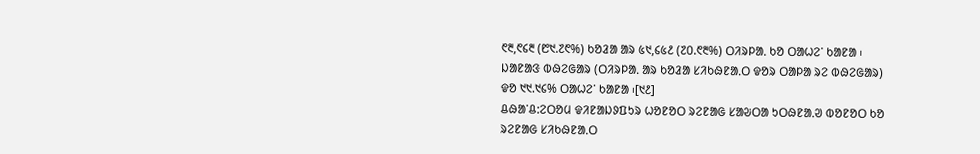᱖᱓,᱖᱔᱓ (᱘᱑.᱗᱖%) ᱠᱚᱲᱟ ᱟᱨ ᱕᱑,᱔᱕᱒ (᱗᱐.᱖᱓%) ᱛᱤᱨᱞᱟᱹ ᱠᱚ ᱛᱟᱦᱮᱸ ᱠᱟᱱᱟ ᱾ ᱡᱟᱱᱟᱝ ᱵᱷᱮᱜᱟᱨ (ᱛᱤᱨᱞᱟᱹ ᱟᱨ ᱠᱚᱲᱟ ᱥᱤᱠᱷᱱᱟᱹᱛ ᱫᱚᱨ ᱛᱟᱞᱟ ᱨᱮ ᱵᱷᱮᱜᱟᱨ) ᱫᱚ ᱑᱑.᱑᱔% ᱛᱟᱦᱮᱸ ᱠᱟᱱᱟ ᱾[᱑᱒]
ᱪᱷᱟᱸᱪ:ᱮᱛᱚᱢ ᱫᱤᱱᱟᱡᱽᱯᱩᱨ ᱦᱚᱱᱚᱛ ᱨᱮᱱᱟᱜ ᱥᱟᱶᱛᱟ ᱩᱛᱷᱱᱟᱹᱣ ᱵᱚᱱᱚᱛ ᱠᱚ ᱨᱮᱱᱟᱜ ᱥᱤᱠᱷᱱᱟᱹᱛ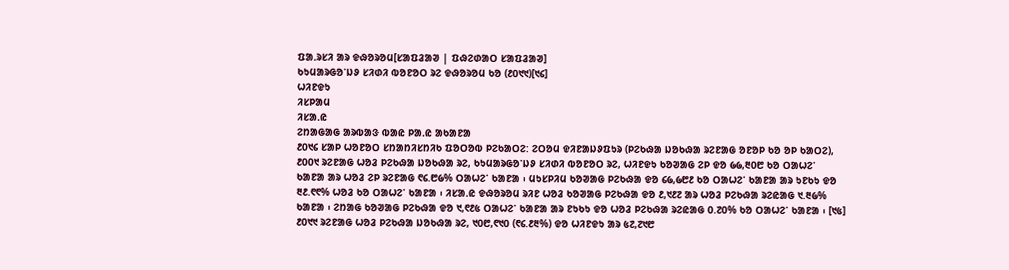ᱯᱟᱹᱨᱥᱤ ᱟᱨ ᱫᱷᱚᱨᱚᱢ[ᱥᱟᱯᱲᱟᱣ | ᱯᱷᱮᱰᱟᱛ ᱥᱟᱯᱲᱟᱣ]
ᱠᱩᱢᱟᱨᱜᱚᱸᱡᱽ ᱥᱤᱰᱤ ᱵᱚᱱᱚᱛ ᱨᱮ ᱫᱷᱚᱨᱚᱢ ᱠᱚ (᱒᱐᱑᱑)[᱑᱔]
ᱦᱤᱱᱫᱩ
ᱤᱥᱞᱟᱢ
ᱤᱥᱟᱹᱭ
ᱮᱴᱟᱜᱟᱜ ᱟᱨᱵᱟᱝ ᱵᱟᱭ ᱞᱟᱹᱭ ᱟᱠᱟᱱᱟ
᱒᱐᱑᱔ ᱥᱟᱞ ᱦᱚᱱᱚᱛ ᱥᱴᱟᱴᱤᱥᱴᱤᱠ ᱯᱚᱛᱚᱵ ᱞᱮᱠᱟᱛᱮ: ᱮᱛᱚᱢ ᱫᱤᱱᱟᱡᱽᱯᱩᱨ (ᱞᱮᱠᱷᱟ ᱡᱚᱠᱷᱟ ᱨᱮᱱᱟᱜ ᱚᱱᱚᱞ ᱠᱚ ᱚᱞ ᱠᱟᱛᱮ), ᱒᱐᱐᱑ ᱨᱮᱱᱟᱜ ᱦᱚᱲ ᱞᱮᱠᱷᱟ ᱡᱚᱠᱷᱟ ᱨᱮ, ᱠᱩᱢᱟᱨᱜᱚᱸᱡᱽ ᱥᱤᱰᱤ ᱵᱚᱱᱚᱛ ᱨᱮ, ᱦᱤᱱᱫᱩ ᱠᱚᱣᱟᱜ ᱮᱞ ᱫᱚ ᱙᱙,᱓᱐᱘ ᱠᱚ ᱛᱟᱦᱮᱸ ᱠᱟᱱᱟ ᱟᱨ ᱦᱚᱲ ᱮᱞ ᱨᱮᱱᱟᱜ ᱖᱔.᱘᱙% ᱛᱟᱦᱮᱸ ᱠᱟᱱᱟ ᱾ ᱢᱩᱥᱞᱤᱢ ᱠᱚᱣᱟᱜ ᱞᱮᱠᱷᱟ ᱫᱚ ᱔᱙,᱙᱘᱒ ᱠᱚ ᱛᱟᱦᱮᱸ ᱠᱟᱱᱟ ᱟᱨ ᱩᱱᱠᱩ ᱫᱚ ᱓᱒.᱖᱖% ᱦᱚᱲ ᱠᱚ ᱛᱟᱦᱮᱸ ᱠᱟᱱᱟ ᱾ ᱤᱥᱟᱹᱭ ᱫᱷᱚᱨᱚᱢ ᱨᱤᱱ ᱦᱚᱲ ᱠᱚᱣᱟᱜ ᱞᱮᱠᱷᱟ ᱫᱚ ᱒,᱑᱒᱗ ᱟᱨ ᱦᱚᱲ ᱞᱮᱠᱷᱟ ᱨᱮᱭᱟᱜ ᱑.᱓᱙% ᱠᱟᱱᱟ ᱾ ᱮᱴᱟᱜ ᱠᱚᱣᱟᱜ ᱞᱮᱠᱷᱟ ᱫᱚ ᱑,᱖᱒᱕ ᱛᱟᱦᱮᱸ ᱠᱟᱱᱟ ᱟᱨ ᱱᱩᱠᱩ ᱫᱚ ᱦᱚᱲ ᱞᱮᱠᱷᱟ ᱨᱮᱭᱟᱜ ᱐.᱗᱐% ᱠᱚ ᱛᱟᱦᱮᱸ ᱠᱟᱱᱟ ᱾ [᱑᱕] ᱒᱐᱑᱑ ᱨᱮᱱᱟᱜ ᱦᱚᱲ ᱞᱮᱠᱷᱟ ᱡᱚᱠᱷᱟ ᱨᱮ, ᱑᱐᱘,᱖᱑᱐ (᱖᱔.᱒᱓%) ᱫᱚ ᱦᱤᱱᱫᱩ ᱟᱨ ᱕᱗,᱗᱑᱘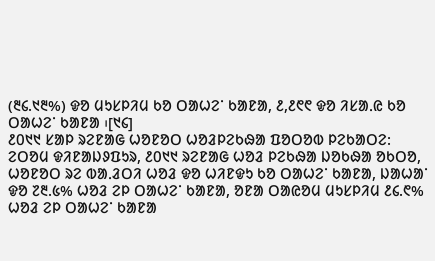(᱓᱔.᱑᱓%) ᱫᱚ ᱢᱩᱥᱞᱤᱢ ᱠᱚ ᱛᱟᱦᱮᱸ ᱠᱟᱱᱟ, ᱒,᱒᱖᱖ ᱫᱚ ᱤᱥᱟᱹᱭ ᱠᱚ ᱛᱟᱦᱮᱸ ᱠᱟᱱᱟ ᱾[᱑᱔]
᱒᱐᱑᱑ ᱥᱟᱞ ᱨᱮᱱᱟᱜ ᱦᱚᱱᱚᱛ ᱦᱚᱲᱞᱮᱠᱷᱟ ᱯᱚᱛᱚᱵ ᱞᱮᱠᱟᱛᱮ: ᱮᱛᱚᱢ ᱫᱤᱱᱟᱡᱽᱯᱩᱨ, ᱒᱐᱑᱑ ᱨᱮᱱᱟᱜ ᱦᱚᱲ ᱞᱮᱠᱷᱟ ᱡᱚᱠᱷᱟ ᱚᱠᱛᱚ, ᱦᱚᱱᱚᱛ ᱨᱮ ᱵᱟᱹᱲᱛᱤ ᱦᱚᱲ ᱫᱚ ᱦᱤᱱᱫᱩ ᱠᱚ ᱛᱟᱦᱮᱸ ᱠᱟᱱᱟ, ᱡᱟᱦᱟᱸ ᱫᱚ ᱗᱓.᱕% ᱦᱚᱲ ᱮᱞ ᱛᱟᱦᱮᱸ ᱠᱟᱱᱟ, ᱚᱱᱟ ᱛᱟᱭᱚᱢ ᱢᱩᱥᱞᱤᱢ ᱒᱔.᱖% ᱦᱚᱲ ᱮᱞ ᱛᱟᱦᱮᱸ ᱠᱟᱱᱟ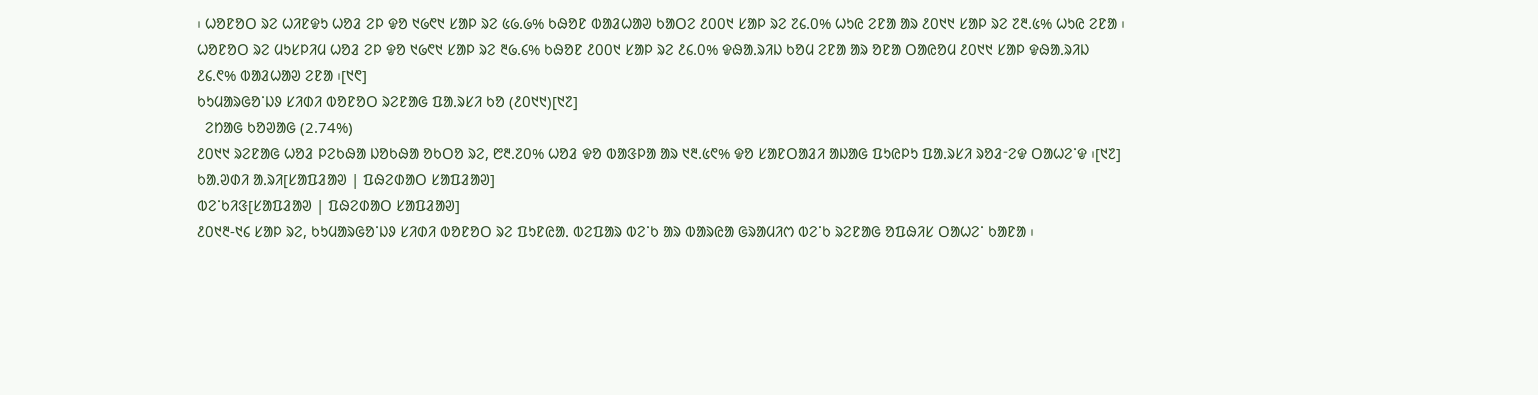᱾ ᱦᱚᱱᱚᱛ ᱨᱮ ᱦᱤᱱᱫᱩ ᱦᱚᱲ ᱮᱞ ᱫᱚ ᱑᱙᱖᱑ ᱥᱟᱞ ᱨᱮ ᱕᱙.᱙% ᱠᱷᱚᱱ ᱵᱟᱲᱦᱟᱣ ᱠᱟᱛᱮ ᱒᱐᱐᱑ ᱥᱟᱞ ᱨᱮ ᱗᱔.᱐% ᱦᱩᱭ ᱮᱱᱟ ᱟᱨ ᱒᱐᱑᱑ ᱥᱟᱞ ᱨᱮ ᱗᱓.᱕% ᱦᱩᱭ ᱮᱱᱟ ᱾ ᱦᱚᱱᱚᱛ ᱨᱮ ᱢᱩᱥᱞᱤᱢ ᱦᱚᱲ ᱮᱞ ᱫᱚ ᱑᱙᱖᱑ ᱥᱟᱞ ᱨᱮ ᱓᱙.᱔% ᱠᱷᱚᱱ ᱒᱐᱐᱑ ᱥᱟᱞ ᱨᱮ ᱒᱔.᱐% ᱫᱷᱟᱹᱨᱤᱡ ᱠᱚᱢ ᱮᱱᱟ ᱟᱨ ᱚᱱᱟ ᱛᱟᱭᱚᱢ ᱒᱐᱑᱑ ᱥᱟᱞ ᱫᱷᱟᱹᱨᱤᱡ ᱒᱔.᱖% ᱵᱟᱲᱦᱟᱣ ᱮᱱᱟ ᱾[᱑᱖]
ᱠᱩᱢᱟᱨᱜᱚᱸᱡᱽ ᱥᱤᱰᱤ ᱵᱚᱱᱚᱛ ᱨᱮᱱᱟᱜ ᱯᱟᱹᱨᱥᱤ ᱠᱚ (᱒᱐᱑᱑)[᱑᱗]
  ᱮᱴᱟᱜ ᱠᱚᱣᱟᱜ (2.74%)
᱒᱐᱑᱑ ᱨᱮᱱᱟᱜ ᱦᱚᱲ ᱞᱮᱠᱷᱟ ᱡᱚᱠᱷᱟ ᱚᱠᱛᱚ ᱨᱮ, ᱘᱓.᱗᱐% ᱦᱚᱲ ᱫᱚ ᱵᱟᱝᱞᱟ ᱟᱨ ᱑᱓.᱕᱖% ᱫᱚ ᱥᱟᱱᱛᱟᱲᱤ ᱟᱡᱟᱜ ᱯᱩᱭᱞᱩ ᱯᱟᱹᱨᱥᱤ ᱨᱚᱲᱼᱮᱫ ᱛᱟᱦᱮᱸᱫ ᱾[᱑᱗]
ᱠᱟᱹᱣᱰᱤ ᱟᱹᱨᱤ[ᱥᱟᱯᱲᱟᱣ | ᱯᱷᱮᱰᱟᱛ ᱥᱟᱯᱲᱟᱣ]
ᱵᱮᱸᱠᱤᱝ[ᱥᱟᱯᱲᱟᱣ | ᱯᱷᱮᱰᱟᱛ ᱥᱟᱯᱲᱟᱣ]
᱒᱐᱑᱓-᱑᱔ ᱥᱟᱞ ᱨᱮ, ᱠᱩᱢᱟᱨᱜᱚᱸᱡᱽ ᱥᱤᱰᱤ ᱵᱚᱱᱚᱛ ᱨᱮ ᱯᱩᱱᱭᱟᱹ ᱵᱮᱯᱟᱨ ᱵᱮᱸᱠ ᱟᱨ ᱵᱟᱨᱭᱟ ᱜᱨᱟᱢᱤᱬ ᱵᱮᱸᱠ ᱨᱮᱱᱟᱜ ᱚᱯᱷᱤᱥ ᱛᱟᱦᱮᱸ ᱠᱟᱱᱟ ᱾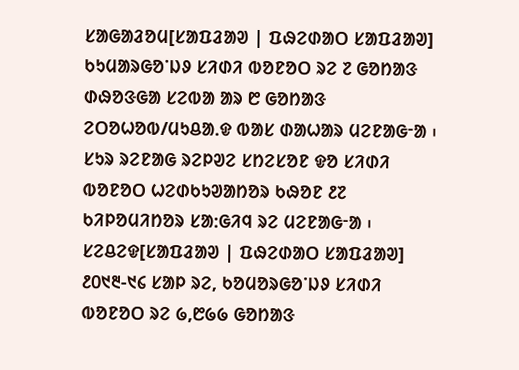ᱥᱟᱜᱟᱲᱚᱢ[ᱥᱟᱯᱲᱟᱣ | ᱯᱷᱮᱰᱟᱛ ᱥᱟᱯᱲᱟᱣ]
ᱠᱩᱢᱟᱨᱜᱚᱸᱡᱽ ᱥᱤᱰᱤ ᱵᱚᱱᱚᱛ ᱨᱮ ᱗ ᱜᱚᱴᱟᱝ ᱰᱷᱚᱝᱜᱟ ᱥᱮᱵᱟ ᱟᱨ ᱘ ᱜᱚᱴᱟᱝ ᱮᱛᱚᱦᱚᱵ/ᱢᱩᱪᱟᱹᱫ ᱵᱟᱥ ᱰᱟᱦᱟᱨ ᱢᱮᱱᱟᱜᱼᱟ ᱾ ᱥᱩᱨ ᱨᱮᱱᱟᱜ ᱨᱮᱞᱣᱮ ᱥᱴᱮᱥᱚᱱ ᱫᱚ ᱥᱤᱰᱤ ᱵᱚᱱᱚᱛ ᱦᱮᱰᱠᱩᱣᱟᱴᱚᱨ ᱠᱷᱚᱱ ᱒᱗ ᱠᱤᱞᱚᱢᱤᱴᱚᱨ ᱥᱟᱺᱜᱤᱧ ᱨᱮ ᱢᱮᱱᱟᱜᱼᱟ ᱾
ᱥᱮᱪᱮᱫ[ᱥᱟᱯᱲᱟᱣ | ᱯᱷᱮᱰᱟᱛ ᱥᱟᱯᱲᱟᱣ]
᱒᱐᱑᱓-᱑᱔ ᱥᱟᱞ ᱨᱮ, ᱠᱚᱢᱚᱨᱜᱚᱸᱡᱽ ᱥᱤᱰᱤ ᱵᱚᱱᱚᱛ ᱨᱮ ᱙,᱘᱙᱙ ᱜᱚᱴᱟᱝ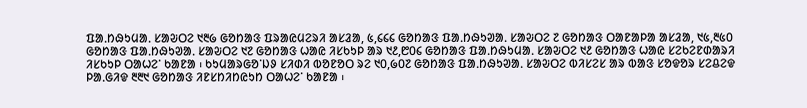ᱯᱟᱹᱴᱷᱩᱢᱟᱹ ᱥᱟᱶᱛᱮ ᱑᱓᱙ ᱜᱚᱴᱟᱝ ᱯᱨᱟᱭᱢᱮᱨᱤ ᱟᱥᱲᱟ, ᱕,᱔᱔᱔ ᱜᱚᱴᱟᱝ ᱯᱟᱹᱴᱷᱩᱣᱟᱹ ᱥᱟᱶᱛᱮ ᱗ ᱜᱚᱴᱟᱝ ᱛᱟᱱᱟᱞᱟ ᱟᱥᱲᱟ, ᱑᱕,᱓᱕᱐ ᱜᱚᱴᱟᱝ ᱯᱟᱹᱴᱷᱩᱣᱟᱹ ᱥᱟᱶᱛᱮ ᱑᱗ ᱜᱚᱴᱟᱝ ᱦᱟᱭ ᱤᱥᱠᱩᱞ ᱟᱨ ᱑᱒,᱘᱐᱔ ᱜᱚᱴᱟᱝ ᱯᱟᱹᱴᱷᱩᱢᱟᱹ ᱥᱟᱶᱛᱮ ᱑᱒ ᱜᱚᱴᱟᱝ ᱦᱟᱭ ᱥᱮᱠᱮᱱᱰᱟᱨᱤ ᱤᱥᱠᱩᱞ ᱛᱟᱦᱮᱸ ᱠᱟᱱᱟ ᱾ ᱠᱩᱢᱟᱨᱜᱚᱸᱡᱽ ᱥᱤᱰᱤ ᱵᱚᱱᱚᱛ ᱨᱮ ᱑᱐,᱙᱐᱗ ᱜᱚᱴᱟᱝ ᱯᱟᱹᱴᱷᱩᱣᱟᱹ ᱥᱟᱶᱛᱮ ᱵᱤᱥᱮᱥ ᱟᱨ ᱵᱟᱝ ᱥᱚᱫᱚᱨ ᱥᱮᱪᱮᱫ ᱞᱟᱹᱜᱤᱫ ᱓᱓᱑ ᱜᱚᱴᱟᱝ ᱤᱱᱥᱴᱤᱴᱭᱩᱴ ᱛᱟᱦᱮᱸ ᱠᱟᱱᱟ ᱾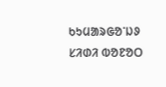ᱠᱩᱢᱟᱨᱜᱚᱸᱡᱽ ᱥᱤᱰᱤ ᱵᱚᱱᱚᱛ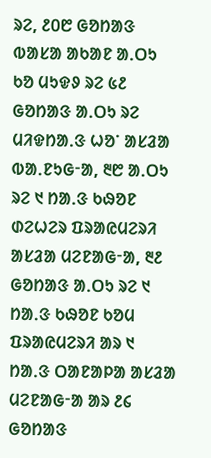ᱨᱮ, ᱒᱐᱘ ᱜᱚᱴᱟᱝ ᱵᱟᱥᱟ ᱟᱠᱟᱱ ᱟᱹᱛᱩ ᱠᱚ ᱢᱩᱫᱽ ᱨᱮ ᱕᱒ ᱜᱚᱴᱟᱝ ᱟᱹᱛᱩ ᱨᱮ ᱢᱤᱫᱴᱟᱹᱝ ᱦᱚᱸ ᱟᱥᱲᱟ ᱵᱟᱹᱱᱩᱜᱼᱟ, ᱓᱘ ᱟᱹᱛᱩ ᱨᱮ ᱑ ᱴᱟᱹᱝ ᱠᱷᱚᱱ ᱰᱮᱦᱮᱨ ᱯᱨᱟᱭᱢᱮᱨᱤ ᱟᱥᱲᱟ ᱢᱮᱱᱟᱜᱼᱟ, ᱓᱒ ᱜᱚᱴᱟᱝ ᱟᱹᱛᱩ ᱨᱮ ᱑ ᱴᱟᱹᱝ ᱠᱷᱚᱱ ᱠᱚᱢ ᱯᱨᱟᱭᱢᱮᱨᱤ ᱟᱨ ᱑ ᱴᱟᱹᱝ ᱛᱟᱱᱟᱞᱟ ᱟᱥᱲᱟ ᱢᱮᱱᱟᱜᱼᱟ ᱟᱨ ᱒᱔ ᱜᱚᱴᱟᱝ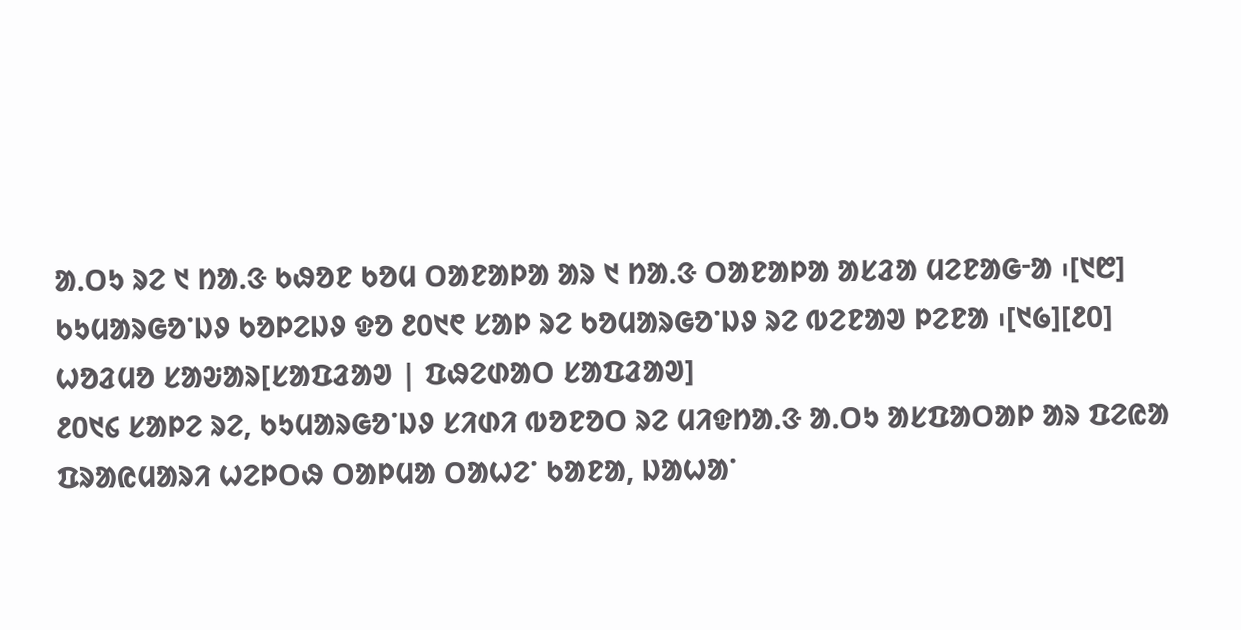ᱟᱹᱛᱩ ᱨᱮ ᱑ ᱴᱟᱹᱝ ᱠᱷᱚᱱ ᱠᱚᱢ ᱛᱟᱱᱟᱞᱟ ᱟᱨ ᱑ ᱴᱟᱹᱝ ᱛᱟᱱᱟᱞᱟ ᱟᱥᱲᱟ ᱢᱮᱱᱟᱜᱼᱟ ᱾[᱑᱘]
ᱠᱩᱢᱟᱨᱜᱚᱸᱡᱽ ᱠᱚᱞᱮᱡᱽ ᱫᱚ ᱒᱐᱑᱖ ᱥᱟᱞ ᱨᱮ ᱠᱚᱢᱟᱨᱜᱚᱸᱡᱽ ᱨᱮ ᱵᱮᱱᱟᱣ ᱞᱮᱱᱟ ᱾[᱑᱙][᱒᱐]
ᱦᱚᱲᱢᱚ ᱥᱟᱶᱟᱨ[ᱥᱟᱯᱲᱟᱣ | ᱯᱷᱮᱰᱟᱛ ᱥᱟᱯᱲᱟᱣ]
᱒᱐᱑᱔ ᱥᱟᱞᱮ ᱨᱮ, ᱠᱩᱢᱟᱨᱜᱚᱸᱡᱽ ᱥᱤᱰᱤ ᱵᱚᱱᱚᱛ ᱨᱮ ᱢᱤᱫᱴᱟᱹᱝ ᱟᱹᱛᱩ ᱟᱥᱯᱟᱛᱟᱞ ᱟᱨ ᱯᱮᱭᱟ ᱯᱨᱟᱭᱢᱟᱨᱤ ᱦᱮᱞᱛᱷ ᱛᱟᱞᱢᱟ ᱛᱟᱦᱮᱸ ᱠᱟᱱᱟ, ᱡᱟᱦᱟᱸ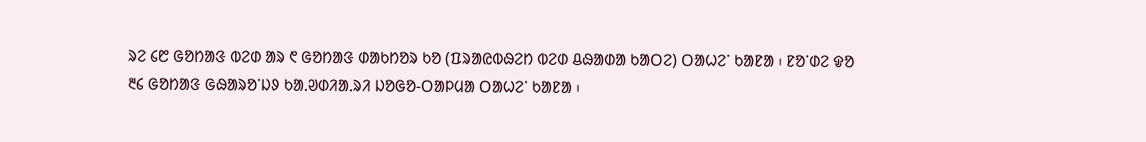ᱨᱮ ᱔᱘ ᱜᱚᱴᱟᱝ ᱵᱮᱰ ᱟᱨ ᱖ ᱜᱚᱴᱟᱝ ᱰᱟᱠᱴᱚᱨ ᱠᱚ (ᱯᱨᱟᱭᱵᱷᱮᱴ ᱵᱮᱰ ᱪᱷᱟᱰᱟ ᱠᱟᱛᱮ) ᱛᱟᱦᱮᱸ ᱠᱟᱱᱟ ᱾ ᱱᱚᱸᱰᱮ ᱫᱚ ᱓᱔ ᱜᱚᱴᱟᱝ ᱜᱷᱟᱨᱚᱸᱡᱽ ᱠᱟᱹᱣᱰᱤᱟᱹᱨᱤ ᱡᱚᱜᱚ-ᱛᱟᱞᱢᱟ ᱛᱟᱦᱮᱸ ᱠᱟᱱᱟ ᱾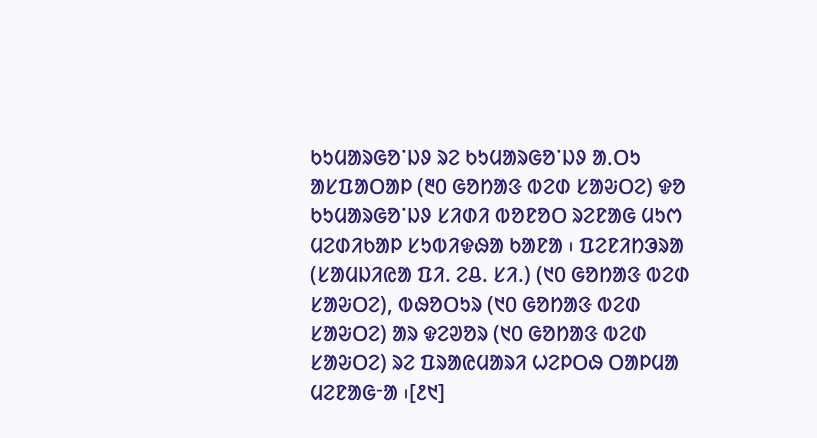ᱠᱩᱢᱟᱨᱜᱚᱸᱡᱽ ᱨᱮ ᱠᱩᱢᱟᱨᱜᱚᱸᱡᱽ ᱟᱹᱛᱩ ᱟᱥᱯᱟᱛᱟᱞ (᱓᱐ ᱜᱚᱴᱟᱝ ᱵᱮᱰ ᱥᱟᱶᱛᱮ) ᱫᱚ ᱠᱩᱢᱟᱨᱜᱚᱸᱡᱽ ᱥᱤᱰᱤ ᱵᱚᱱᱚᱛ ᱨᱮᱱᱟᱜ ᱢᱩᱬ ᱢᱮᱰᱤᱠᱟᱞ ᱥᱩᱵᱤᱫᱷᱟ ᱠᱟᱱᱟ ᱾ ᱯᱮᱱᱤᱴᱳᱨᱟ (ᱥᱟᱢᱡᱤᱭᱟ ᱯᱤ. ᱮᱪ. ᱥᱤ.) (᱑᱐ ᱜᱚᱴᱟᱝ ᱵᱮᱰ ᱥᱟᱶᱛᱮ), ᱵᱷᱚᱛᱩᱨ (᱑᱐ ᱜᱚᱴᱟᱝ ᱵᱮᱰ ᱥᱟᱶᱛᱮ) ᱟᱨ ᱫᱮᱣᱚᱨ (᱑᱐ ᱜᱚᱴᱟᱝ ᱵᱮᱰ ᱥᱟᱶᱛᱮ) ᱨᱮ ᱯᱨᱟᱭᱢᱟᱨᱤ ᱦᱮᱞᱛᱷ ᱛᱟᱞᱢᱟ ᱢᱮᱱᱟᱜᱼᱟ ᱾[᱒᱑]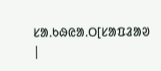ᱥᱟᱹᱠᱷᱭᱟᱹᱛ[ᱥᱟᱯᱲᱟᱣ |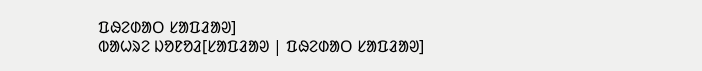ᱯᱷᱮᱰᱟᱛ ᱥᱟᱯᱲᱟᱣ]
ᱵᱟᱦᱨᱮ ᱡᱚᱱᱚᱲ[ᱥᱟᱯᱲᱟᱣ | ᱯᱷᱮᱰᱟᱛ ᱥᱟᱯᱲᱟᱣ]